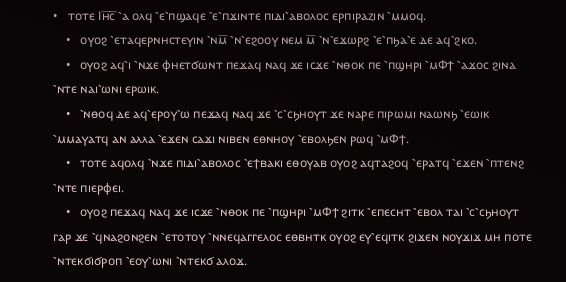•   ⲧⲟⲧⲉ Ⲓⲏ̅ⲥ̅ ⳿ⲁ ⲟⲗϥ ⳿ⲉ⳿ⲡϣⲁϥⲉ ⳿ⲉ⳿ⲡϫⲓⲛⲧⲉ ⲡⲓⲇⲓ⳿ⲁⲃⲟⲗⲟⲥ ⲉⲣⲡⲓⲣⲁⲍⲓⲛ ⳿ⲙⲙⲟϥ.
    •   ⲟⲩⲟϩ ⳿ⲉⲧⲁϥⲉⲣⲛⲏⲥⲧⲉⲩⲓⲛ ⳿ⲛⲙ̅ ⳿ⲛ⳿ⲉϩⲟⲟⲩ ⲛⲉⲙ ⲙ̅ ⳿ⲛ⳿ⲉϫⲱⲣϩ ⳿ⲉ⳿ⲡϧⲁ⳿ⲉ ⲇⲉ ⲁϥ⳿ϩⲕⲟ.
    •   ⲟⲩⲟϩ ⲁϥ⳿ⲓ ⳿ⲛϫⲉ ⲫⲏⲉⲧϭⲱⲛⲧ ⲡⲉϫⲁϥ ⲛⲁϥ ϫⲉ ⲓⲥϫⲉ ⳿ⲛⲑⲟⲕ ⲡⲉ ⳿ⲡϣⲏⲣⲓ ⳿ⲙⲪϯ ⳿ⲁϫⲟⲥ ϩⲓⲛⲁ ⳿ⲛⲧⲉ ⲛⲁⲓ⳿ⲱⲛⲓ ⲉⲣⲱⲓⲕ.
    •   ⳿ⲛⲑⲟϥ ⲇⲉ ⲁϥ⳿ⲉⲣⲟⲩ⳿ⲱ ⲡⲉϫⲁϥ ⲛⲁϥ ϫⲉ ⳿ⲥ⳿ⲥϧⲏⲟⲩⲧ ϫⲉ ⲛⲁⲣⲉ ⲡⲓⲣⲱⲙⲓ ⲛⲁⲱⲛϧ ⳿ⲉⲱⲓⲕ ⳿ⲙⲙⲁⲩⲁⲧϥ ⲁⲛ ⲁⲗⲗⲁ ⳿ⲉϫⲉⲛ ⲥⲁϫⲓ ⲛⲓⲃⲉⲛ ⲉⲑⲛⲏⲟⲩ ⳿ⲉⲃⲟⲗϧⲉⲛ ⲣⲱϥ ⳿ⲙⲪϯ.
    •   ⲧⲟⲧⲉ ⲁϥⲟⲗϥ ⳿ⲛϫⲉ ⲡⲓⲇⲓ⳿ⲁⲃⲟⲗⲟⲥ ⳿ⲉϯⲃⲁⲕⲓ ⲉⲑⲟⲩⲁⲃ ⲟⲩⲟϩ ⲁϥⲧⲁϩⲟϥ ⳿ⲉⲣⲁⲧϥ ⳿ⲉϫⲉⲛ ⳿ⲡⲧⲉⲛϩ ⳿ⲛⲧⲉ ⲡⲓⲉⲣⲫⲉⲓ.
    •   ⲟⲩⲟϩ ⲡⲉϫⲁϥ ⲛⲁϥ ϫⲉ ⲓⲥϫⲉ ⳿ⲛⲑⲟⲕ ⲡⲉ ⳿ⲡϣⲏⲣⲓ ⳿ⲙⲪϯ ϩⲓⲧⲕ ⳿ⲉⲡⲉⲥⲏⲧ ⳿ⲉⲃⲟⲗ ⲧⲁⲓ ⳿ⲥ⳿ⲥϧⲏⲟⲩⲧ ⲅⲁⲣ ϫⲉ ⳿ϥⲛⲁϩⲟⲛϩⲉⲛ ⳿ⲉⲧⲟⲧⲟⲩ ⳿ⲛⲛⲉϥⲁⲅⲅⲉⲗⲟⲥ ⲉⲑⲃⲏⲧⲕ ⲟⲩⲟϩ ⲉⲩ⳿ⲉϥⲓⲧⲕ ϩⲓϫⲉⲛ ⲛⲟⲩϫⲓϫ ⲙⲏ ⲡⲟⲧⲉ ⳿ⲛⲧⲉⲕϭⲓϭⲣⲟⲡ ⳿ⲉⲟⲩ⳿ⲱⲛⲓ ⳿ⲛⲧⲉⲕϭ ⲁⲗⲟϫ.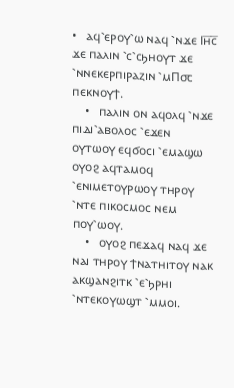•   ⲁϥ⳿ⲉⲣⲟⲩ⳿ⲱ ⲛⲁϥ ⳿ⲛϫⲉ Ⲓⲏ̅ⲥ̅ ϫⲉ ⲡⲁⲗⲓⲛ ⳿ⲥ⳿ⲥϧⲏⲟⲩⲧ ϫⲉ ⳿ⲛⲛⲉⲕⲉⲣⲡⲓⲣⲁⲍⲓⲛ ⳿ⲙⲠ⳪ ⲡⲉⲕⲛⲟⲩϯ.
    •   ⲡⲁⲗⲓⲛ ⲟⲛ ⲁϥⲟⲗϥ ⳿ⲛϫⲉ ⲡⲓⲇⲓ⳿ⲁⲃⲟⲗⲟⲥ ⳿ⲉϫⲉⲛ ⲟⲩⲧⲱⲟⲩ ⲉϥϭⲟⲥⲓ ⳿ⲉⲙⲁϣⲱ ⲟⲩⲟϩ ⲁϥⲧⲁⲙⲟϥ ⳿ⲉⲛⲓⲙⲉⲧⲟⲩⲣⲱⲟⲩ ⲧⲏⲣⲟⲩ ⳿ⲛⲧⲉ ⲡⲓⲕⲟⲥⲙⲟⲥ ⲛⲉⲙ ⲡⲟⲩ⳿ⲱⲟⲩ.
    •   ⲟⲩⲟϩ ⲡⲉϫⲁϥ ⲛⲁϥ ϫⲉ ⲛⲁⲓ ⲧⲏⲣⲟⲩ ϯⲛⲁⲧⲏⲓⲧⲟⲩ ⲛⲁⲕ ⲁⲕϣⲁⲛϩⲓⲧⲕ ⳿ⲉ⳿ϧⲣⲏⲓ ⳿ⲛⲧⲉⲕⲟⲩⲱϣⲧ ⳿ⲙⲙⲟⲓ.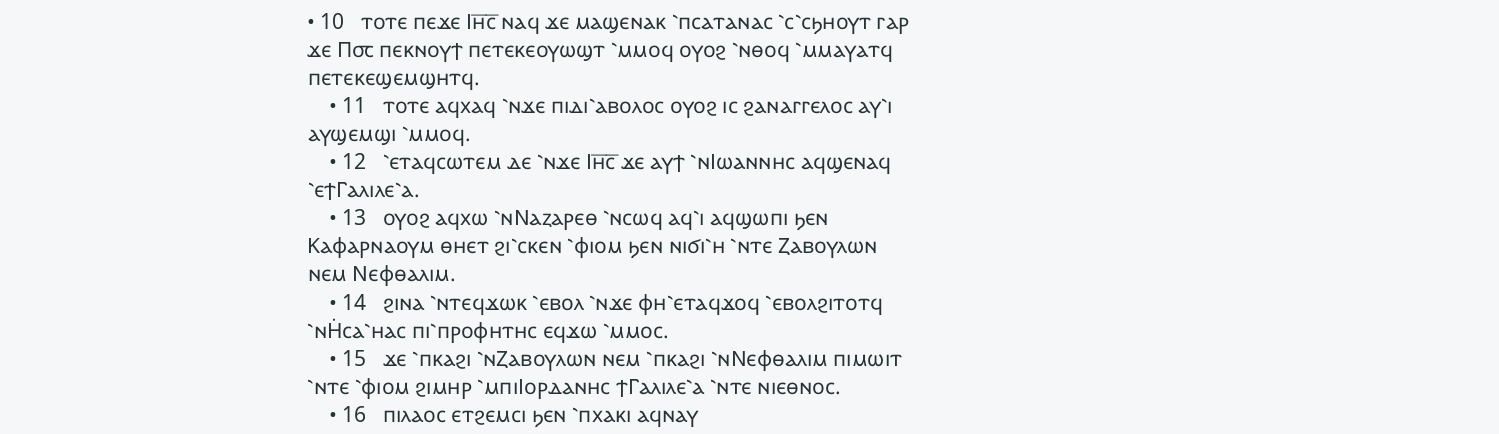• 10   ⲧⲟⲧⲉ ⲡⲉϫⲉ Ⲓⲏ̅ⲥ̅ ⲛⲁϥ ϫⲉ ⲙⲁϣⲉⲛⲁⲕ ⳿ⲡⲥⲁⲧⲁⲛⲁⲥ ⳿ⲥ⳿ⲥϧⲏⲟⲩⲧ ⲅⲁⲣ ϫⲉ Ⲡ⳪ ⲡⲉⲕⲛⲟⲩϯ ⲡⲉⲧⲉⲕⲉⲟⲩⲱϣⲧ ⳿ⲙⲙⲟϥ ⲟⲩⲟϩ ⳿ⲛⲑⲟϥ ⳿ⲙⲙⲁⲩⲁⲧϥ ⲡⲉⲧⲉⲕⲉϣⲉⲙϣⲏⲧϥ.
    • 11   ⲧⲟⲧⲉ ⲁϥⲭⲁϥ ⳿ⲛϫⲉ ⲡⲓⲇⲓ⳿ⲁⲃⲟⲗⲟⲥ ⲟⲩⲟϩ ⲓⲥ ϩⲁⲛⲁⲅⲅⲉⲗⲟⲥ ⲁⲩ⳿ⲓ ⲁⲩϣⲉⲙϣⲓ ⳿ⲙⲙⲟϥ.
    • 12   ⳿ⲉⲧⲁϥⲥⲱⲧⲉⲙ ⲇⲉ ⳿ⲛϫⲉ Ⲓⲏ̅ⲥ̅ ϫⲉ ⲁⲩϯ ⳿ⲛⲒⲱⲁⲛⲛⲏⲥ ⲁϥϣⲉⲛⲁϥ ⳿ⲉϯⲄⲁⲗⲓⲗⲉ⳿ⲁ.
    • 13   ⲟⲩⲟϩ ⲁϥⲭⲱ ⳿ⲛⲚⲁⲍⲁⲣⲉⲑ ⳿ⲛⲥⲱϥ ⲁϥ⳿ⲓ ⲁϥϣⲱⲡⲓ ϧⲉⲛ Ⲕⲁⲫⲁⲣⲛⲁⲟⲩⲙ ⲑⲏⲉⲧ ϩⲓ⳿ⲥⲕⲉⲛ ⳿ⲫⲓⲟⲙ ϧⲉⲛ ⲛⲓϭⲓ⳿ⲏ ⳿ⲛⲧⲉ Ⲍⲁⲃⲟⲩⲗⲱⲛ ⲛⲉⲙ Ⲛⲉⲫⲑⲁⲗⲓⲙ.
    • 14   ϩⲓⲛⲁ ⳿ⲛⲧⲉϥϫⲱⲕ ⳿ⲉⲃⲟⲗ ⳿ⲛϫⲉ ⲫⲏ⳿ⲉⲧⲁϥϫⲟϥ ⳿ⲉⲃⲟⲗϩⲓⲧⲟⲧϥ ⳿ⲛⲎ̇ⲥⲁ⳿ⲏⲁⲥ ⲡⲓ⳿ⲡⲣⲟⲫⲏⲧⲏⲥ ⲉϥϫⲱ ⳿ⲙⲙⲟⲥ.
    • 15   ϫⲉ ⳿ⲡⲕⲁϩⲓ ⳿ⲛⲌⲁⲃⲟⲩⲗⲱⲛ ⲛⲉⲙ ⳿ⲡⲕⲁϩⲓ ⳿ⲛⲚⲉⲫⲑⲁⲗⲓⲙ ⲡⲓⲙⲱⲓⲧ ⳿ⲛⲧⲉ ⳿ⲫⲓⲟⲙ ϩⲓⲙⲏⲣ ⳿ⲙⲡⲓⲒⲟⲣⲇⲁⲛⲏⲥ ϯⲄⲁⲗⲓⲗⲉ⳿ⲁ ⳿ⲛⲧⲉ ⲛⲓⲉⲑⲛⲟⲥ.
    • 16   ⲡⲓⲗⲁⲟⲥ ⲉⲧϩⲉⲙⲥⲓ ϧⲉⲛ ⳿ⲡⲭⲁⲕⲓ ⲁϥⲛⲁⲩ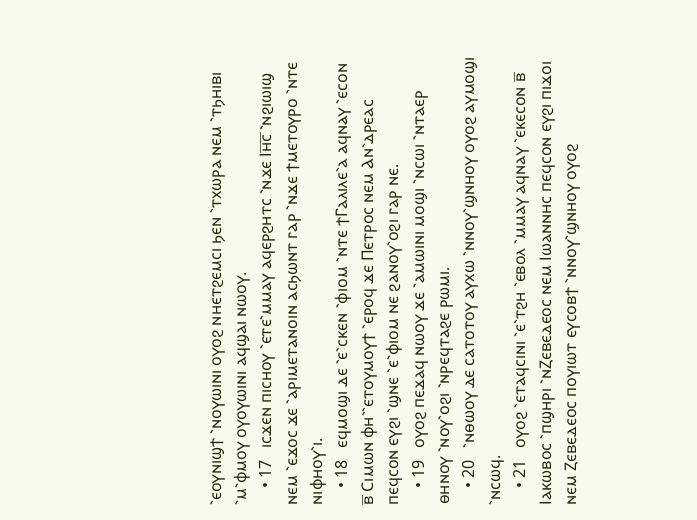⳿ⲉⲟⲩⲛⲓϣϯ ⳿ⲛⲟⲩⲱⲓⲛⲓ ⲟⲩⲟϩ ⲛⲏⲉⲧϩⲉⲙⲥⲓ ϧⲉⲛ ⳿ⲧⲭⲱⲣⲁ ⲛⲉⲙ ⳿ⲧϧⲏⲓⲃⲓ ⳿ⲙ⳿ⲫⲙⲟⲩ ⲟⲩⲟⲩⲱⲓⲛⲓ ⲁϥϣⲁⲓ ⲛⲱⲟⲩ.
    • 17   ⲓⲥϫⲉⲛ ⲡⲓⲥⲏⲟⲩ ⳿ⲉⲧⲉ⳿ⲙⲙⲁⲩ ⲁϥⲉⲣϩⲏⲧⲥ ⳿ⲛϫⲉ Ⲓⲏ̅ⲥ̅ ⳿ⲛϩⲓⲱⲓϣ ⲛⲉⲙ ⳿ⲉϫⲟⲥ ϫⲉ ⳿ⲁⲣⲓⲙⲉⲧⲁⲛⲟⲓⲛ ⲁⲥϧⲱⲛⲧ ⲅⲁⲣ ⳿ⲛϫⲉ ϯⲙⲉⲧⲟⲩⲣⲟ ⳿ⲛⲧⲉ ⲛⲓⲫⲏⲟⲩ⳿ⲓ.
    • 18   ⲉϥⲙⲟϣⲓ ⲇⲉ ⳿ⲉ⳿ⲥⲕⲉⲛ ⳿ⲫⲓⲟⲙ ⳿ⲛⲧⲉ ϯⲄⲁⲗⲓⲗⲉ⳿ⲁ ⲁϥⲛⲁⲩ ⳿ⲉⲥⲟⲛ ⲃ̅ Ⲥⲓⲙⲱⲛ ⲫⲏ⳿⳿ⲉⲧⲟⲩⲙⲟⲩϯ ⳿ⲉⲣⲟϥ ϫⲉ Ⲡⲉⲧⲣⲟⲥ ⲛⲉⲙ Ⲁⲛ⳿ⲇⲣⲉⲁⲥ ⲡⲉϥⲥⲟⲛ ⲉⲩϩⲓ ⳿ϣⲛⲉ ⳿ⲉ⳿ⲫⲓⲟⲙ ⲛⲉ ϩⲁⲛⲟⲩ⳿ⲟϩⲓ ⲅⲁⲣ ⲛⲉ.
    • 19   ⲟⲩⲟϩ ⲡⲉϫⲁϥ ⲛⲱⲟⲩ ϫⲉ ⳿ⲁⲙⲱⲓⲛⲓ ⲙⲟϣⲓ ⳿ⲛⲥⲱⲓ ⳿ⲛⲧⲁⲉⲣ ⲑⲏⲛⲟⲩ ⳿ⲛⲟⲩ⳿ⲟϩⲓ ⳿ⲛⲣⲉϥⲧⲁϩⲉ ⲣⲱⲙⲓ.
    • 20   ⳿ⲛⲑⲱⲟⲩ ⲇⲉ ⲥⲁⲧⲟⲧⲟⲩ ⲁⲩⲭⲱ ⳿ⲛⲛⲟⲩ⳿ϣⲛⲏⲟⲩ ⲟⲩⲟϩ ⲁⲩⲙⲟϣⲓ ⳿ⲛⲥⲱϥ.
    • 21   ⲟⲩⲟϩ ⳿ⲉⲧⲁϥⲥⲓⲛⲓ ⳿ⲉ⳿ⲧϩⲏ ⳿ⲉⲃⲟⲗ ⳿ⲙⲙⲁⲩ ⲁϥⲛⲁⲩ ⳿ⲉⲕⲉⲥⲟⲛ ⲃ̅ Ⲓⲁⲕⲱⲃⲟⲥ ⳿ⲡϣⲏⲣⲓ ⳿ⲛⲌⲉⲃⲉⲇⲉⲟⲥ ⲛⲉⲙ Ⲓⲱⲁⲛⲛⲏⲥ ⲡⲉϥⲥⲟⲛ ⲉⲩϩⲓ ⲡⲓϫⲟⲓ ⲛⲉⲙ Ⲍⲉⲃⲉⲇⲉⲟⲥ ⲡⲟⲩⲓⲱⲧ ⲉⲩⲥⲟⲃϯ ⳿ⲛⲛⲟⲩ⳿ϣⲛⲏⲟⲩ ⲟⲩⲟϩ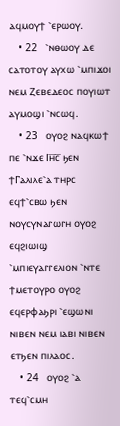ⲁϥⲙⲟⲩϯ ⳿ⲉⲣⲱⲟⲩ.
    • 22   ⳿ⲛⲑⲱⲟⲩ ⲇⲉ ⲥⲁⲧⲟⲧⲟⲩ ⲁⲩⲭⲱ ⳿ⲙⲡⲓϫⲟⲓ ⲛⲉⲙ Ⲍⲉⲃⲉⲇⲉⲟⲥ ⲡⲟⲩⲓⲱⲧ ⲁⲩⲙⲟϣⲓ ⳿ⲛⲥⲱϥ.
    • 23   ⲟⲩⲟϩ ⲛⲁϥⲕⲱϯ ⲡⲉ ⳿ⲛϫⲉ Ⲓⲏ̅ⲥ̅ ϧⲉⲛ ϯⲄⲁⲗⲓⲗⲉ⳿ⲁ ⲧⲏⲣⲥ ⲉϥϯ⳿ⲥⲃⲱ ϧⲉⲛ ⲛⲟⲩⲥⲩⲛⲁⲅⲱⲅⲏ ⲟⲩⲟϩ ⲉϥϩⲓⲱⲓϣ ⳿ⲙⲡⲓⲉⲩⲁⲅⲅⲉⲗⲓⲟⲛ ⳿ⲛⲧⲉ ϯⲙⲉⲧⲟⲩⲣⲟ ⲟⲩⲟϩ ⲉϥⲉⲣⲫⲁϧⲣⲓ ⳿ⲉϣⲱⲛⲓ ⲛⲓⲃⲉⲛ ⲛⲉⲙ ⲓⲁⲃⲓ ⲛⲓⲃⲉⲛ ⲉⲧϧⲉⲛ ⲡⲓⲗⲁⲟⲥ.
    • 24   ⲟⲩⲟϩ ⳿ⲁ ⲧⲉϥ⳿ⲥⲙⲏ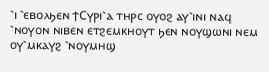⳿ⲓ ⳿ⲉⲃⲟⲗϧⲉⲛ ϯⲤⲩⲣⲓ⳿ⲁ ⲧⲏⲣⲥ ⲟⲩⲟϩ ⲁⲩ⳿ⲓⲛⲓ ⲛⲁϥ ⳿ⲛⲟⲩⲟⲛ ⲛⲓⲃⲉⲛ ⲉⲧϩⲉⲙⲕⲏⲟⲩⲧ ϧⲉⲛ ⲛⲟⲩϣⲱⲛⲓ ⲛⲉⲙ ⲟⲩ⳿ⲙⲕⲁⲩϩ ⳿ⲛⲟⲩⲙⲏϣ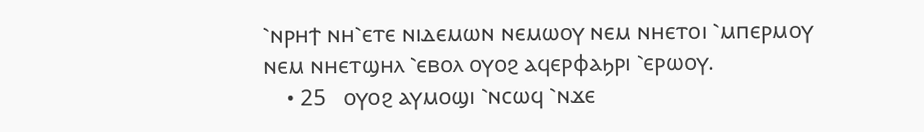⳿ⲛⲣⲏϯ ⲛⲏ⳿ⲉⲧⲉ ⲛⲓⲇⲉⲙⲱⲛ ⲛⲉⲙⲱⲟⲩ ⲛⲉⲙ ⲛⲏⲉⲧⲟⲓ ⳿ⲙⲡⲉⲣⲙⲟⲩ ⲛⲉⲙ ⲛⲏⲉⲧϣⲏⲗ ⳿ⲉⲃⲟⲗ ⲟⲩⲟϩ ⲁϥⲉⲣⲫⲁϧⲣⲓ ⳿ⲉⲣⲱⲟⲩ.
    • 25   ⲟⲩⲟϩ ⲁⲩⲙⲟϣⲓ ⳿ⲛⲥⲱϥ ⳿ⲛϫⲉ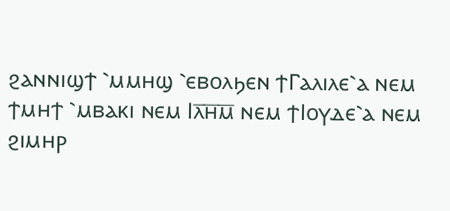ϩⲁⲛⲛⲓϣϯ ⳿ⲙⲙⲏϣ ⳿ⲉⲃⲟⲗϧⲉⲛ ϯⲄⲁⲗⲓⲗⲉ⳿ⲁ ⲛⲉⲙ ϯⲙⲏϯ ⳿ⲙⲃⲁⲕⲓ ⲛⲉⲙ Ⲓⲗ̅ⲏ̅ⲙ̅ ⲛⲉⲙ ϯⲒⲟⲩⲇⲉ⳿ⲁ ⲛⲉⲙ ϩⲓⲙⲏⲣ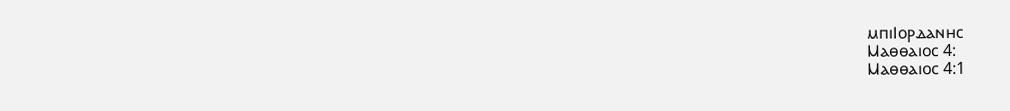ⲙⲡⲓⲒⲟⲣⲇⲁⲛⲏⲥ
Ⲙⲁⲑⲑⲁⲓⲟⲥ 4:
Ⲙⲁⲑⲑⲁⲓⲟⲥ 4:1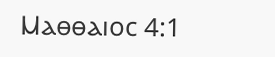Ⲙⲁⲑⲑⲁⲓⲟⲥ 4:1